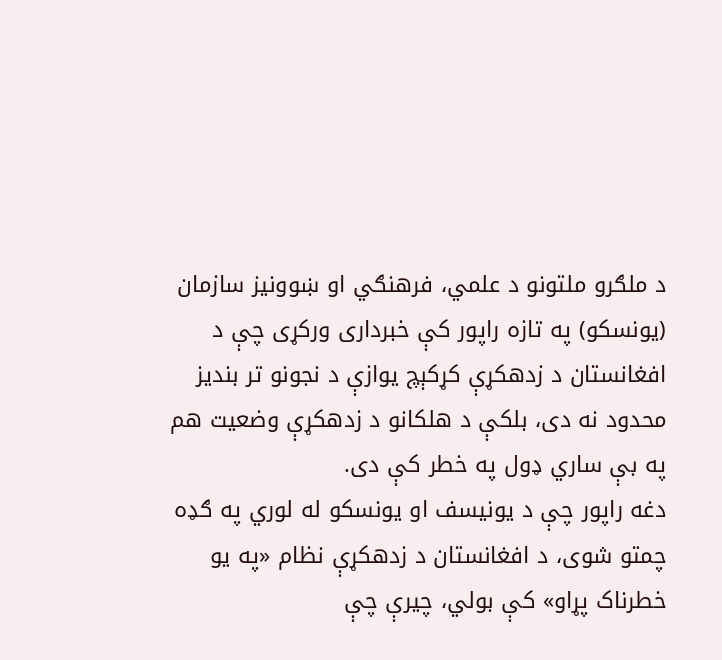د ملګرو ملتونو د علمي، فرهنګي او ښوونیز سازمان (یونسکو) په تازه راپور کې خبرداری ورکړی چې د افغانستان د زدهکړې کړکېچ یوازې د نجونو تر بندیز محدود نه دی، بلکې د هلکانو د زدهکړې وضعیت هم په بې ساري ډول په خطر کې دی.
دغه راپور چې د یونیسف او یونسکو له لوري په ګډه چمتو شوی، د افغانستان د زدهکړې نظام «په یو خطرناک پړاو» کې بولي، چیرې چې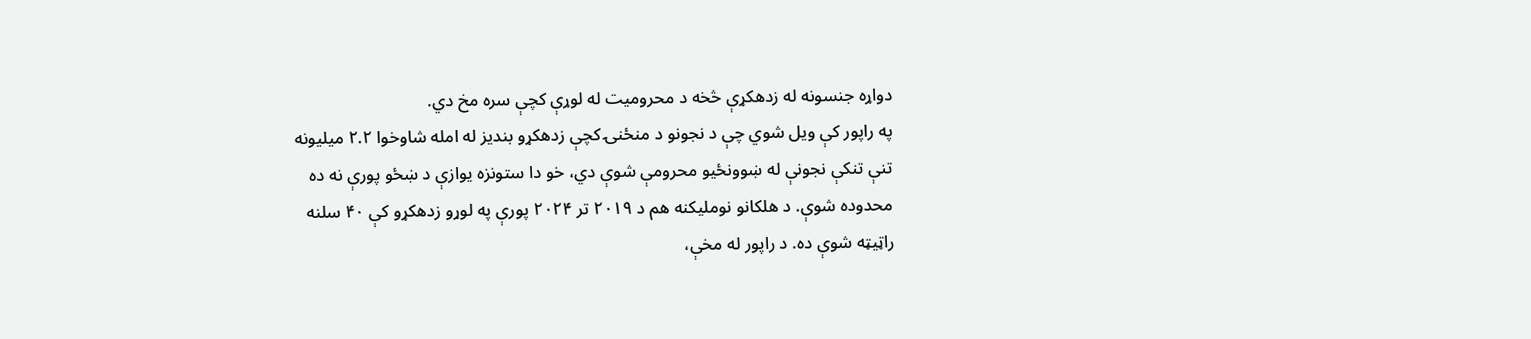دواړه جنسونه له زدهکړې څخه د محرومیت له لوړې کچې سره مخ دي.
په راپور کې ویل شوي چې د نجونو د منځنۍ کچې زدهکړو بندیز له امله شاوخوا ۲.۲ میلیونه تنې تنکې نجونې له ښوونځیو محرومې شوې دي، خو دا ستونزه یوازې د ښځو پورې نه ده محدوده شوې. د هلکانو نوملیکنه هم د ۲۰۱۹ تر ۲۰۲۴ پورې په لوړو زدهکړو کې ۴۰ سلنه راټیټه شوې ده. د راپور له مخې،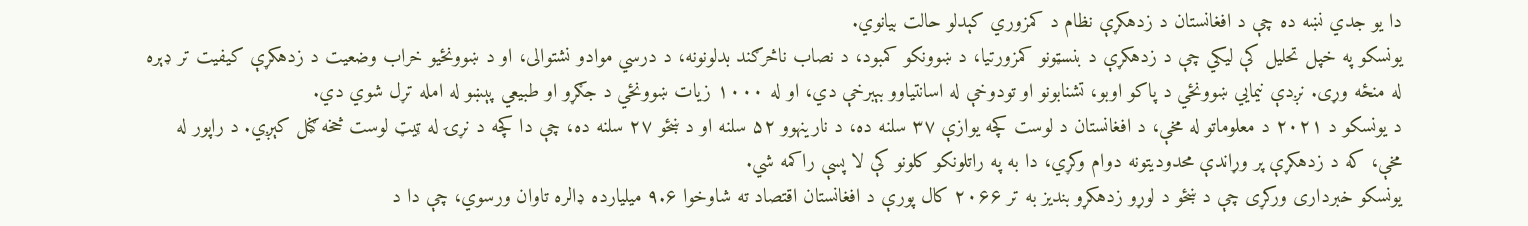دا یو جدي نښه ده چې د افغانستان د زدهکړې نظام د کمزوري کېدلو حالت بیانوي.
یونسکو په خپل تحلیل کې لیکي چې د زدهکړې د بنسټونو کمزورتیا، د ښوونکو کمبود، د نصاب ناڅرګند بدلونونه، د درسي موادو نشتوالی، او د ښوونځیو خراب وضعیت د زدهکړې کیفیت تر ډېره له منځه وړی. نږدې نیمايي ښوونځي د پاکو اوبو، تشنابونو او تودوخې له اسانتیاوو بېبرخې دي، او له ۱۰۰۰ زیات ښوونځي د جګړو او طبیعي پېښو له امله تړل شوي دي.
د یونسکو د ۲۰۲۱ د معلوماتو له مخې، د افغانستان د لوست کچه یوازې ۳۷ سلنه ده، د نارینهوو ۵۲ سلنه او د ښځو ۲۷ سلنه ده، چې دا کچه د نړۍ له ټیټ لوست څخه ګڼل کېږي. د راپور له مخې، که د زدهکړې پر وړاندې محدودیتونه دوام وکړي، دا به په راتلونکو کلونو کې لا پسې راکمه شي.
یونسکو خبرداری ورکړی چې د ښځو د لوړو زدهکړو بندیز به تر ۲۰۶۶ کال پورې د افغانستان اقتصاد ته شاوخوا ۹.۶ میلیارده ډالره تاوان ورسوي، چې دا د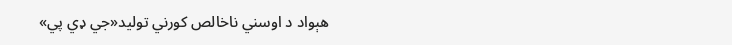هېواد د اوسني ناخالص کورني تولید«جي ډي پي»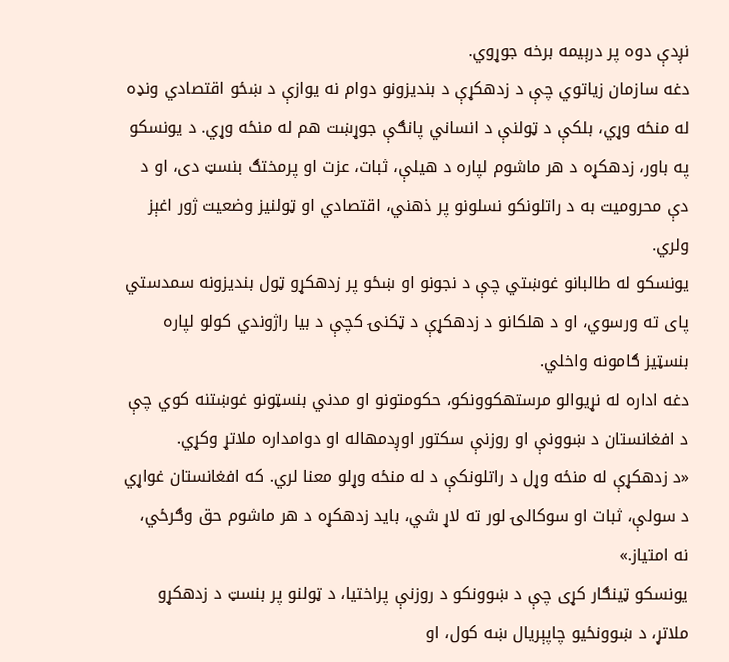نږدې دوه پر درېیمه برخه جوړوي.
دغه سازمان زیاتوي چې د زدهکړې د بندیزونو دوام نه یوازې د ښځو اقتصادي ونډه له منځه وړي، بلکې د ټولنې د انساني پانګې جوړښت هم له منځه وړي. د یونسکو په باور، زدهکړه د هر ماشوم لپاره د هیلې، ثبات، عزت او پرمختګ بنسټ دی، او د دې محرومیت به د راتلونکو نسلونو پر ذهني، اقتصادي او ټولنیز وضعیت ژور اغېز ولري.
یونسکو له طالبانو غوښتي چې د نجونو او ښځو پر زدهکړو ټول بندیزونه سمدستي پای ته ورسوي، او د هلکانو د زدهکړې د ټکنۍ کچې د بیا راژوندي کولو لپاره بنسټیز ګامونه واخلي.
دغه اداره له نړیوالو مرستهکوونکو، حکومتونو او مدني بنسټونو غوښتنه کوي چې د افغانستان د ښوونې او روزنې سکتور اوږدمهاله او دوامداره ملاتړ وکړي.
«د زدهکړې له منځه وړل د راتلونکې د له منځه وړلو معنا لري. که افغانستان غواړي د سولې، ثبات او سوکالۍ لور ته لاړ شي، باید زدهکړه د هر ماشوم حق وګرځي، نه امتیاز.»
یونسکو ټینګار کړی چې د ښوونکو د روزنې پراختیا، د ټولنو پر بنسټ د زدهکړو ملاتړ، د ښوونځیو چاپېریال ښه کول، او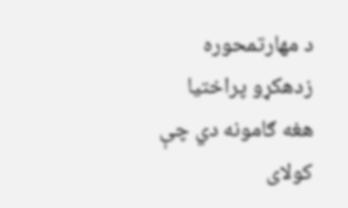د مهارتمحوره زدهکړو پراختیا هغه ګامونه دي چې کولای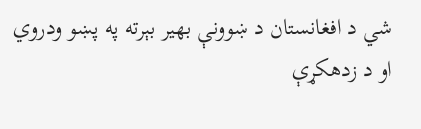شي د افغانستان د ښوونې بهیر بېرته په پښو ودروي او د زدهکړې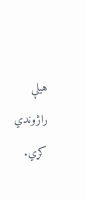هیلې راژوندي کړي.